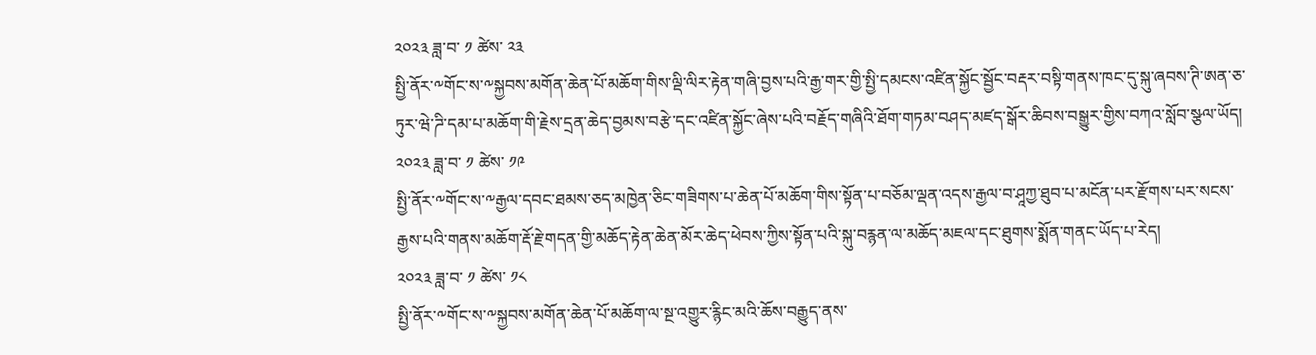༢༠༢༣ ཟླ་བ་ ༡ ཚེས་ ༢༣
སྤྱི་ནོར་༸གོང་ས་༸སྐྱབས་མགོན་ཆེན་པོ་མཆོག་གིས་ལྡི་ལིར་རྟེན་གཞི་བྱས་པའི་རྒྱ་གར་གྱི་སྤྱི་དམངས་འཛིན་སྐྱོང་སྦྱོང་བརྡར་བསྟི་གནས་ཁང་དུ་སྐུ་ཞབས་ཊི་ཨན་ཅ་ཏུར་ཝེ་ཌི་དམ་པ་མཆོག་གི་རྗེས་དྲན་ཆེད་བྱམས་བརྩེ་དང་འཛིན་སྐྱོང་ཞེས་པའི་བརྗོད་གཞིའི་ཐོག་གཏམ་བཤད་མཛད་སྒོར་ཆིབས་བསྒྱུར་གྱིས་བཀའ་སློབ་སྩལ་ཡོད།
༢༠༢༣ ཟླ་བ་ ༡ ཚེས་ ༡༩
སྤྱི་ནོར་༸གོང་ས་༸རྒྱལ་དབང་ཐམས་ཅད་མཁྱེན་ཅིང་གཟིགས་པ་ཆེན་པོ་མཆོག་གིས་སྟོན་པ་བཅོམ་ལྡན་འདས་རྒྱལ་བ་ཤཱཀྱ་ཐུབ་པ་མངོན་པར་རྫོགས་པར་སངས་རྒྱས་པའི་གནས་མཆོག་རྡོ་རྗེ་གདན་གྱི་མཆོད་རྟེན་ཆེན་མོར་ཆེད་ཕེབས་ཀྱིས་སྟོན་པའི་སྐུ་བརྙན་ལ་མཆོད་མཇལ་དང་ཐུགས་སྨོན་གནང་ཡོད་པ་རེད།
༢༠༢༣ ཟླ་བ་ ༡ ཚེས་ ༡༨
སྤྱི་ནོར་༸གོང་ས་༸སྐྱབས་མགོན་ཆེན་པོ་མཆོག་ལ་སྔ་འགྱུར་རྙིང་མའི་ཆོས་བརྒྱུད་ནས་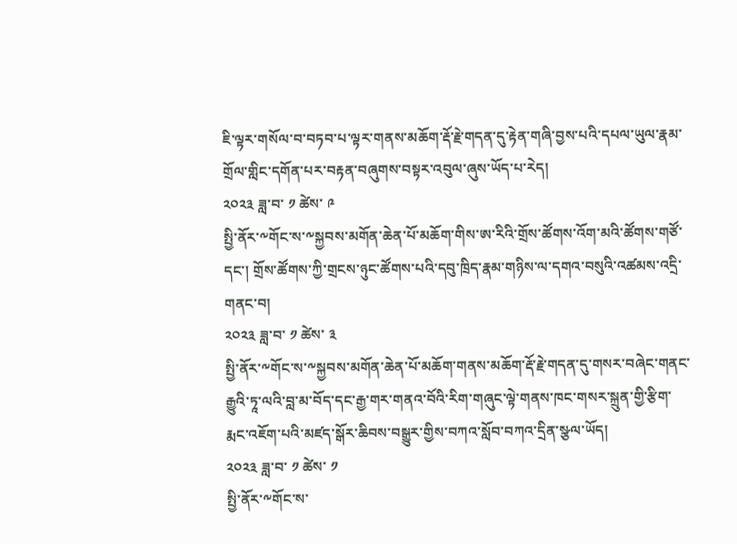ཇི་ལྟར་གསོལ་བ་བཏབ་པ་ལྟར་གནས་མཆོག་རྡོ་རྗེ་གདན་དུ་རྟེན་གཞི་བྱས་པའི་དཔལ་ཡུལ་རྣམ་གྲོལ་གླིང་དགོན་པར་བརྟན་བཞུགས་བསྟར་འབུལ་ཞུས་ཡོད་པ་རེད།
༢༠༢༣ ཟླ་བ་ ༡ ཚེས་ ༩
སྤྱི་ནོར་༸གོང་ས་༸སྐྱབས་མགོན་ཆེན་པོ་མཆོག་གིས་ཨ་རིའི་གྲོས་ཚོགས་འོག་མའི་ཚོགས་གཙོ་དང་། གྲོས་ཚོགས་ཀྱི་གྲངས་ཉུང་ཚོགས་པའི་དབུ་ཁྲིད་རྣམ་གཉིས་ལ་དགའ་བསུའི་འཚམས་འདྲི་གནང་བ།
༢༠༢༣ ཟླ་བ་ ༡ ཚེས་ ༣
སྤྱི་ནོར་༸གོང་ས་༸སྐྱབས་མགོན་ཆེན་པོ་མཆོག་གནས་མཆོག་རྡོ་རྗེ་གདན་དུ་གསར་བཞེང་གནང་རྒྱུའི་ཏཱ་ལའི་བླ་མ་བོད་དང་རྒྱ་གར་གནའ་བོའི་རིག་གཞུང་ལྟེ་གནས་ཁང་གསར་སྐྲུན་གྱི་རྩིག་རྨང་འཇོག་པའི་མཛད་སྒོར་ཆིབས་བསྒྱུར་གྱིས་བཀའ་སློབ་བཀའ་དྲིན་སྩལ་ཡོད།
༢༠༢༣ ཟླ་བ་ ༡ ཚེས་ ༡
སྤྱི་ནོར་༸གོང་ས་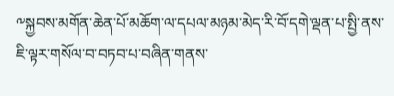༸སྐྱབས་མགོན་ཆེན་པོ་མཆོག་ལ་དཔལ་མཉམ་མེད་རི་བོ་དགེ་ལྡན་པ་སྤྱི་ནས་ཇི་ལྟར་གསོལ་བ་བཏབ་པ་བཞིན་གནས་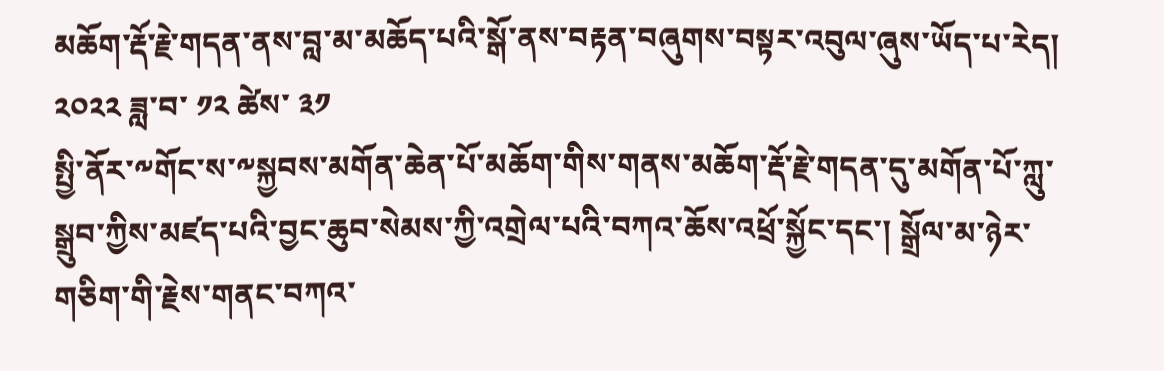མཆོག་རྡོ་རྗེ་གདན་ནས་བླ་མ་མཆོད་པའི་སྒོ་ནས་བརྟན་བཞུགས་བསྟར་འབུལ་ཞུས་ཡོད་པ་རེད།
༢༠༢༢ ཟླ་བ་ ༡༢ ཚེས་ ༣༡
སྤྱི་ནོར་༸གོང་ས་༸སྐྱབས་མགོན་ཆེན་པོ་མཆོག་གིས་གནས་མཆོག་རྡོ་རྗེ་གདན་དུ་མགོན་པོ་ཀླུ་སྒྲུབ་ཀྱིས་མཛད་པའི་བྱང་ཆུབ་སེམས་ཀྱི་འགྲེལ་པའི་བཀའ་ཆོས་འཕྲོ་སྐྱོང་དང་། སྒྲོལ་མ་ཉེར་གཅིག་གི་རྗེས་གནང་བཀའ་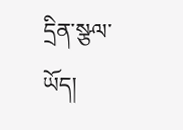དྲིན་སྩལ་ཡོད།